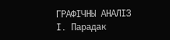ГРАФІЧНЫ АНАЛІЗ
І. Парадак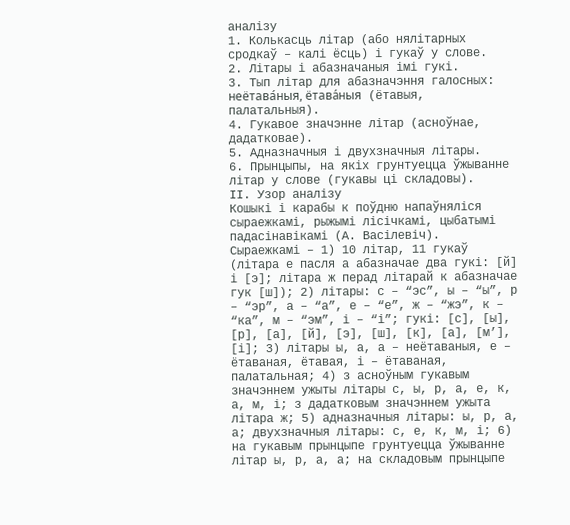аналізу
1. Колькасць літар (або нялітарных сродкаў – калі ёсць) і гукаў у слове.
2. Літары і абазначаныя імі гукі.
3. Тып літар для абазначэння галосных: неётава́ныя, ётава́ныя (ётавыя, палатальныя).
4. Гукавое значэнне літар (асноўнае, дадатковае).
5. Адназначныя і двухзначныя літары.
6. Прынцыпы, на якіх грунтуецца ўжыванне літар у слове (гукавы ці складовы).
ІІ. Узор аналізу
Кошыкі і карабы к поўдню напаўняліся сыраежкамі, рыжымі лісічкамі, цыбатымі падасінавікамі (А. Васілевіч).
Сыраежкамі – 1) 10 літар, 11 гукаў (літара е пасля а абазначае два гукі: [й] і [э]; літара ж перад літарай к абазначае гук [ш]); 2) літары: с – “эс”, ы – “ы”, р – “эр”, а – “а”, е – “е”, ж – “жэ”, к – “ка”, м – “эм”, і – “і”; гукі: [с], [ы], [р], [а], [й], [э], [ш], [к], [а], [м’], [і]; 3) літары ы, а, а – неётаваныя, е – ётаваная, ётавая, і – ётаваная, палатальная; 4) з асноўным гукавым значэннем ужыты літары с, ы, р, а, е, к, а, м, і; з дадатковым значэннем ужыта літара ж; 5) адназначныя літары: ы, р, а, а; двухзначныя літары: с, е, к, м, і; 6) на гукавым прынцыпе грунтуецца ўжыванне літар ы, р, а, а; на складовым прынцыпе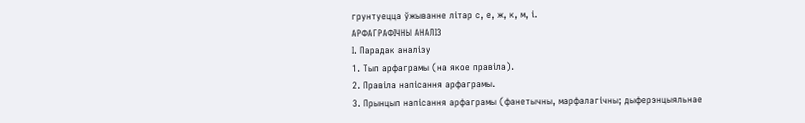грунтуецца ўжыванне літар с, е, ж, к, м, і.
АРФАГРАФІЧНЫ АНАЛІЗ
І. Парадак аналізу
1. Тып арфаграмы (на якое правіла).
2. Правіла напісання арфаграмы.
3. Прынцып напісання арфаграмы (фанетычны, марфалагічны; дыферэнцыяльнае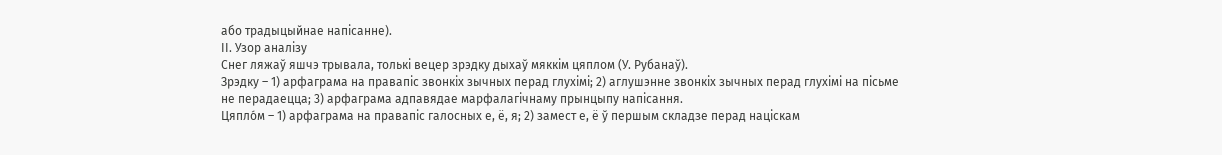або традыцыйнае напісанне).
ІІ. Узор аналізу
Снег ляжаў яшчэ трывала, толькі вецер зрэдку дыхаў мяккім цяплом (У. Рубанаў).
Зрэдку – 1) арфаграма на правапіс звонкіх зычных перад глухімі; 2) аглушэнне звонкіх зычных перад глухімі на пісьме не перадаецца; 3) арфаграма адпавядае марфалагічнаму прынцыпу напісання.
Цяпло́м – 1) арфаграма на правапіс галосных е, ё, я; 2) замест е, ё ў першым складзе перад націскам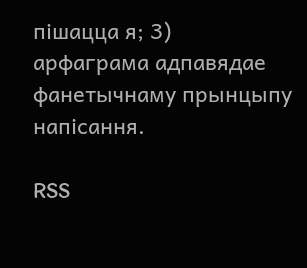пішацца я; 3) арфаграма адпавядае фанетычнаму прынцыпу напісання.

RSS